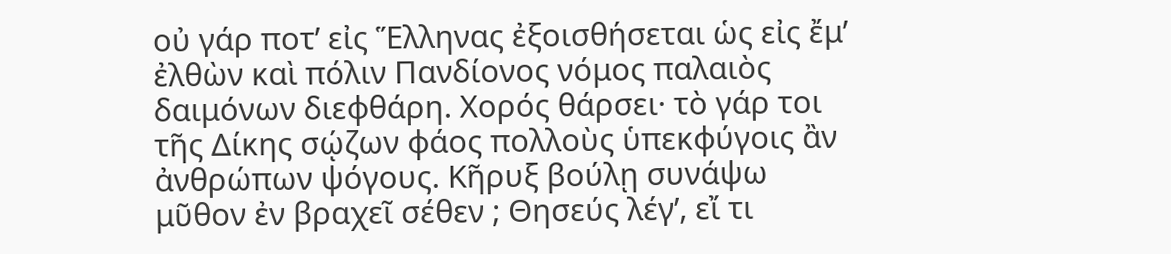οὐ γάρ ποτʼ εἰς Ἕλληνας ἐξοισθήσεται ὡς εἰς ἔμʼ ἐλθὼν καὶ πόλιν Πανδίονος νόμος παλαιὸς δαιμόνων διεφθάρη. Χορός θάρσει· τὸ γάρ τοι τῆς Δίκης σῴζων φάος πολλοὺς ὑπεκφύγοις ἂν ἀνθρώπων ψόγους. Κῆρυξ βούλῃ συνάψω μῦθον ἐν βραχεῖ σέθεν ; Θησεύς λέγʼ, εἴ τι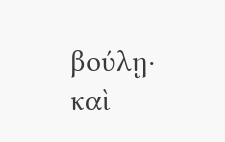βούλῃ· καὶ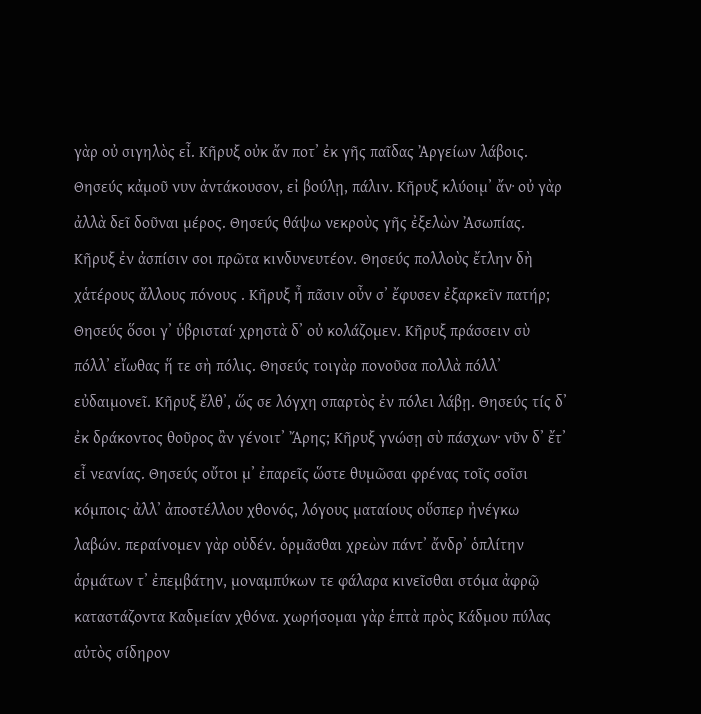γὰρ οὐ σιγηλὸς εἶ. Κῆρυξ οὐκ ἄν ποτʼ ἐκ γῆς παῖδας Ἀργείων λάβοις. Θησεύς κἀμοῦ νυν ἀντάκουσον, εἰ βούλῃ, πάλιν. Κῆρυξ κλύοιμʼ ἄν· οὐ γὰρ ἀλλὰ δεῖ δοῦναι μέρος. Θησεύς θάψω νεκροὺς γῆς ἐξελὼν Ἀσωπίας. Κῆρυξ ἐν ἀσπίσιν σοι πρῶτα κινδυνευτέον. Θησεύς πολλοὺς ἔτλην δὴ χἁτέρους ἄλλους πόνους . Κῆρυξ ἦ πᾶσιν οὖν σʼ ἔφυσεν ἐξαρκεῖν πατήρ; Θησεύς ὅσοι γʼ ὑβρισταί· χρηστὰ δʼ οὐ κολάζομεν. Κῆρυξ πράσσειν σὺ πόλλʼ εἴωθας ἥ τε σὴ πόλις. Θησεύς τοιγὰρ πονοῦσα πολλὰ πόλλʼ εὐδαιμονεῖ. Κῆρυξ ἔλθʼ, ὥς σε λόγχη σπαρτὸς ἐν πόλει λάβῃ. Θησεύς τίς δʼ ἐκ δράκοντος θοῦρος ἂν γένοιτʼ Ἄρης; Κῆρυξ γνώσῃ σὺ πάσχων· νῦν δʼ ἔτʼ εἶ νεανίας. Θησεύς οὔτοι μʼ ἐπαρεῖς ὥστε θυμῶσαι φρένας τοῖς σοῖσι κόμποις· ἀλλʼ ἀποστέλλου χθονός, λόγους ματαίους οὕσπερ ἠνέγκω λαβών. περαίνομεν γὰρ οὐδέν. ὁρμᾶσθαι χρεὼν πάντʼ ἄνδρʼ ὁπλίτην ἁρμάτων τʼ ἐπεμβάτην, μοναμπύκων τε φάλαρα κινεῖσθαι στόμα ἀφρῷ καταστάζοντα Καδμείαν χθόνα. χωρήσομαι γὰρ ἑπτὰ πρὸς Κάδμου πύλας αὐτὸς σίδηρον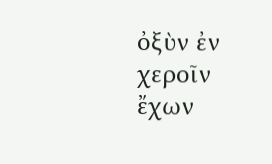ὀξὺν ἐν χεροῖν ἔχων